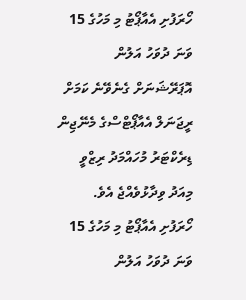ހޯރަފުށި އެއާޕޯޓު މި މަހުގެ 15 ވަނަ ދުވަހު އަލުން އޮޕަރޭޝަނަށް ގެނެވޭނެ ކަމަށް ރީޖަނަލް އެއާޕޯޓްސްގެ މެނޭޖިން ޑިރެކްޓަރު މުހައްމަދު ރިޒްވީ މިއަދު ވިދާޅުވެއްޖެ އެވެ.
ހޯރަފުށި އެއާޕޯޓު މި މަހުގެ 15 ވަނަ ދުވަހު އަލުން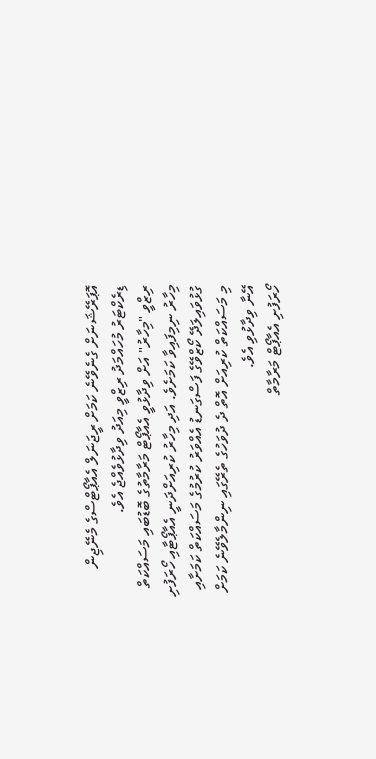އޮޕަރޭޝަނަށް ގެނެވޭނެ ކަމަށް ރީޖަނަލް އެއާޕޯޓްސްގެ މެނޭޖިން ޑިރެކްޓަރު މުހައްމަދު ރިޒްވީ މިއަދު ވިދާޅުވެއްޖެ އެވެ.
ރިޒްވީ "މިހާރު" އަށް ވިދާޅުވީ އެއާޕޯޓް މަރާމާތުގެ ބޮޑުބައި މަސައްކަތް މިހާރު ނިމިފައިވާ ކަމަށެވެ. އަދި މިހާރު ކުރިއަށްދަނީ އެއާޕޯޓާއި ހޯރަފުށި ގުޅުވައިލަދޭ ކޯޒްވޭގެ ފަސްގަނޑު އެއްވަރު ކުރުމުގެ މަސައްކަތް ކަމަށާއި މި މަސައްކަތް ކުރިއަށް އޮތް ދެ ދުވަހުގެ ތެރޭގައި ނިންމާލެވޭނެ ކަމަށް އޭނާ ވިދާޅުވި އެވެ.
ހޯރަފުށި އެއާޕޯޓް މަރާމާތް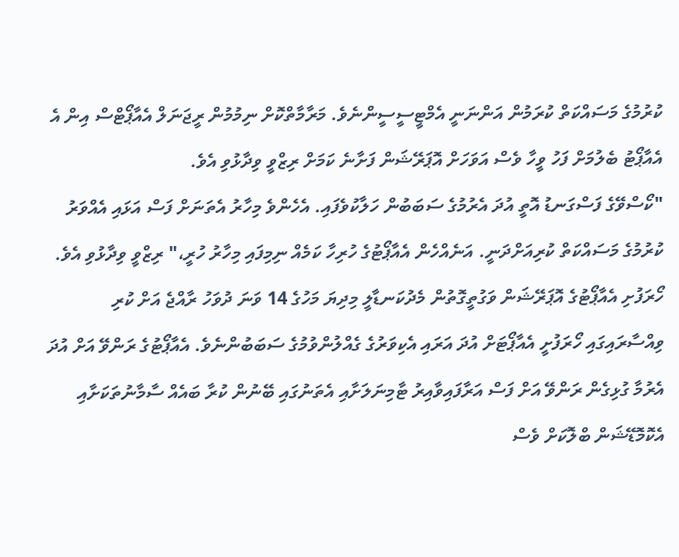ކުރުމުގެ މަސައްކަތް ކުރަމުން އަންނަނީ އެމްޓީސީސީންނެވެ. މަރާމާތްކޮށް ނިމުމުން ރީޖަނަލް އެއާޕޯޓްސް އިން އެ އެއާޕޯޓު ބެލުމަށް ފަހު ވީހާ ވެސް އަވަހަށް އޮޕަރޭޝަން ފަށާނެ ކަމަށް ރިޒްވީ ވިދާޅުވި އެވެ.
"ކޯސްވޭގެ ފަސްގަނޑު އޮތީ އުދަ އެރުމުގެ ސަބަބުން ހަލާކުވެފައި. އެހެންވެ މިހާރު އެތަނަށް ފަސް އަޅައި އެއްވަރު ކުރުމުގެ މަސައްކަތް ކުރިއަށްދަނީ. އަނެއްހެން އެއާޕޯޓުގެ ހުރިހާ ކަމެއް ނިމިފައި މިހާރު ހުރީ،" ރިޒްވީ ވިދާޅުވި އެވެ.
ހޯރަފުށި އެއާޕޯޓުގެ އޮޕަރޭޝަން ވަގުތީގޮތުން މެދުކަނޑާލީ މިދިޔަ މަހުގެ 14 ވަނަ ދުވަހު ރާއްޖެ އަށް ކުރި ވިއްސާރައިގައި ހޯރަފުށީ އެއާޕޯޓަށް އުދަ އަރައި އެކިވަރުގެ ގެއްލުންވުމުގެ ސަބަބުންނެވެ. އެއާޕޯޓުގެ ރަންވޭ އަށް އުދަ އެރުމާ ގުޅިގެން ރަންވޭ އަށް ފަސް އަރާފައިވާއިރު ޓާމިނަލަށާއި އެތަނުގައި ބޭނުން ކުރާ ބައެއް ސާމާނުތަކަށާއި އެކޮމޮޑޭޝަން ބްލޮކަށް ވެސް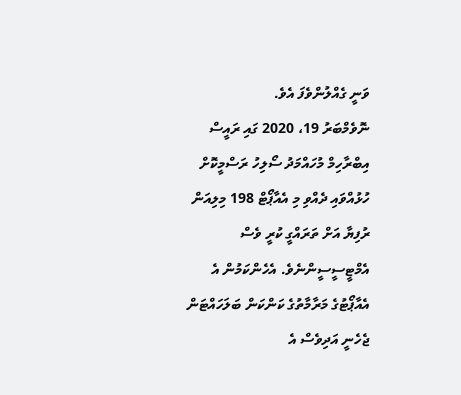ވަނީ ގެއްލުންވެފަ އެވެ.
ނޮވެމްބަރު 19، 2020 ގައި ރައީސް އިބްރާހިމް މުހައްމަދު ސޯލިހު ރަސްމީކޮށް ހުޅުއްވައި ދެއްވި މި އެއާޕޯޓް 198 މިލިއަން ރުފިޔާ އަށް ތަރައްގީ ކުރީ ވެސް އެމްޓީސީސީންނެވެ. އެހެންކަމުން އެ އެއާޕޯޓުގެ މަރާމާތުގެ ކަންކަން ބަލަހައްޓަން ޖެހެނީ އަދިވެސް އެ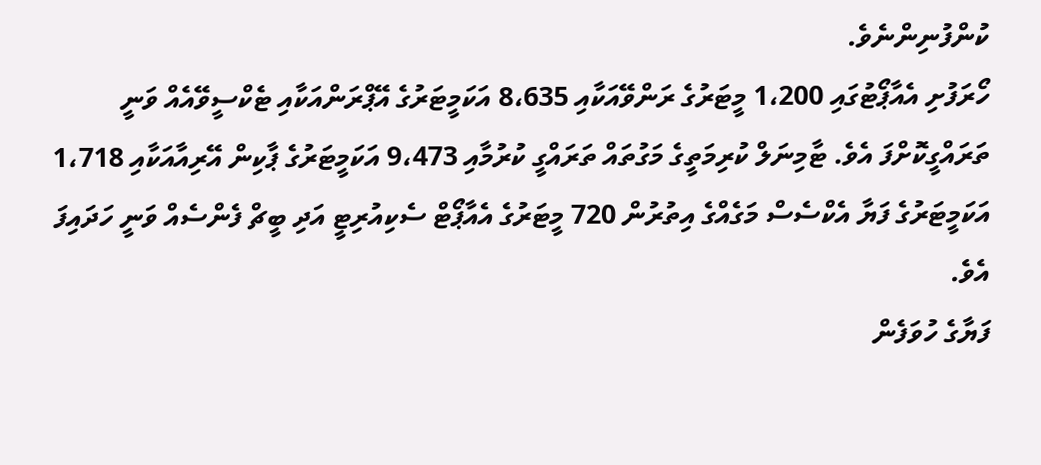ކުންފުނިންނެވެ.
ހޯރަފުށި އެއާޕޯޓުގައި 1،200 މީޓަރުގެ ރަންވޭއަކާއި 8،635 އަކަމީޓަރުގެ އޭޕްރަންއަކާއި ޓެކްސީވޭއެއް ވަނީ ތަރައްގީކޮށްފަ އެވެ. ޓާމިނަލް ކުރިމަތީގެ މަގުތައް ތަރައްގީ ކުރުމާއި 9،473 އަކަމީޓަރުގެ ޕާކިން އޭރިއާއަކާއި 1،718 އަކަމީޓަރުގެ ފަޔާ އެކްސެސް މަގެއްގެ އިތުރުން 720 މީޓަރުގެ އެއާޕޯޓް ސެކިއުރިޓީ އަދި ބީޗް ފެންސެއް ވަނީ ހަދައިފަ އެވެ.
ފަޔާގެ ހުވަފެން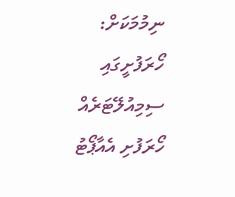ނިމުމަކަށް: ހޯރަފުށީގައި ސިމިއުލޭޓަރެއް
ހޯރަފުށި އެއާޕޯޓު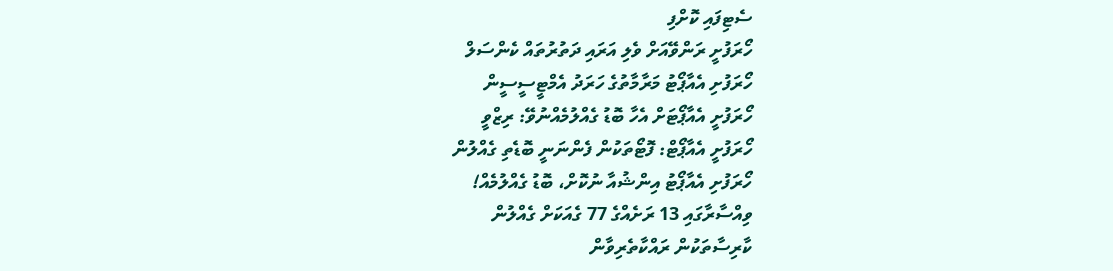ސެޓިފައި ކޮށްފި
ހޯރަފުށީ ރަންވޭއަށް ވެލި އަރައި ދަތުރުތައް ކެންސަލް
ހޯރަފުށި އެއާޕޯޓު މަރާމާތުގެ ހަރަދު އެމްޓީސީސީން
ހޯރަފުށީ އެއާޕޯޓަށް އެހާ ބޮޑު ގެއްލުމެއްނުވޭ: ރިޒްވީ
ހޯރަފުށީ އެއާޕޯޓް: ފޮޓޯތަކުން ފެންނަނީ ބޮޑެތި ގެއްލުން
ހޯރަފުށި އެއާޕޯޓު އިންޝުއާ ނުކޮށް، ބޮޑު ގެއްލުމެއް!
ވިއްސާރާގައި 13 ރަށެއްގެ 77 ގެއަކަށް ގެއްލުން
ކާރިސާތަކުން ރައްކާތެރިވާން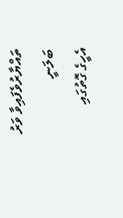ތައްޔާރުވެފައިވާ ވަރު ބަލަނީ
އެހީގެ ގޮތުގައި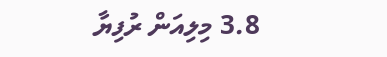3.8 މިލިއަން ރުފިޔާ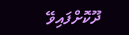ދޫކޮށްފައިވޭ